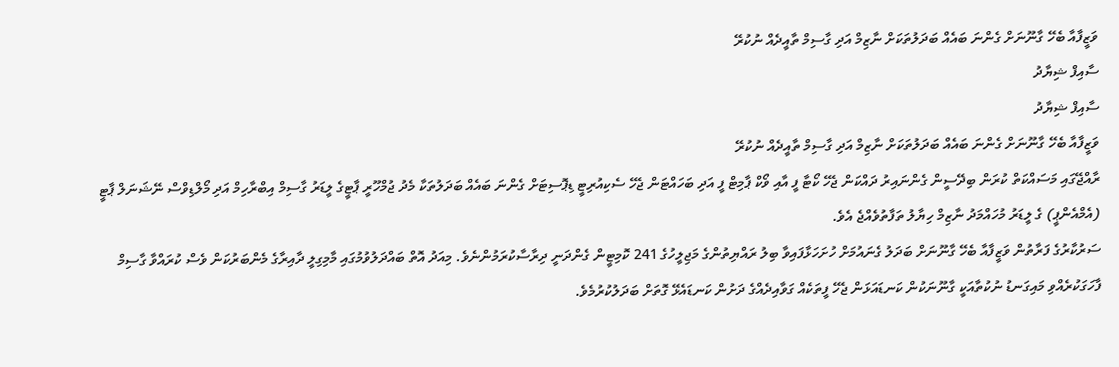ވަޒީފާއާ ބެހޭ ގާނޫނަށް ގެންނަ ބައެއް ބަދަލުތަކަށް ނާޒިމް އަދި ގާސިމް ތާއީދެއް ނުކުރޭ
ސާއިފް ޝިޔާދު
ސާއިފް ޝިޔާދު
ވަޒީފާއާ ބެހޭ ގާނޫނަށް ގެންނަ ބައެއް ބަދަލުތަކަށް ނާޒިމް އަދި ގާސިމް ތާއީދެއް ނުކުރޭ
ރާއްޖޭގައި މަސައްކަތް ކުރަން ބިދޭސީން ގެންނައިރު ދައްކަން ޖެހޭ ކޯޓާ ފީ އާއި ވޯކް ޕާމިޓް ފީ އަދި ބަހައްޓަން ޖެހޭ ސެކިއުރިޓީ ޑިޕޮސިޓަށް ގެންނަ ބައެއް ބަދަލުތަކާ މެދު ޖުމްހޫރީ ޕާޓީގެ ލީޑަރު ގާސިމް އިބްރާހިމް އަދި މޯލްޑިވްސް ނޭޝަނަލް ޕާޓީ (އެމްއެންޕީ) ގެ ލީޑަރު މުހައްމަދު ނާޒިމް ހިޔާލު ތަފާތުވެއްޖެ އެވެ.
ސަރުކާރުގެ ފަރާތުން ވަޒީފާއާ ބެހޭ ގާނޫނަށް ބަދަލު ގެނައުމަށް ހުށަހަޅާފައިވާ ބިލު ރައްޔިތުންގެ މަޖިލީހުގެ 241 ކޮމިޓީން ގެންދަނީ ދިރާސާކުރަމުންނެވެ. މިއަދު އޮތް ބައްދަލުވުމުގައި މާމިގިލީ ދާއިރާގެ މެންބަރުކަން ވެސް ކުރައްވާ ގާސިމް ފާހަގަކުރެއްވި މައިގަނޑު ނުކުތާއަކީ ގާނޫނަކުން ކަނޑައަޅަން ޖެހޭ ފީތަކެއް ގަވާއިދެއްގެ ދަށުން ކަނޑައެޅޭ ގޮތަށް ބަދަލުކުރުމެވެ.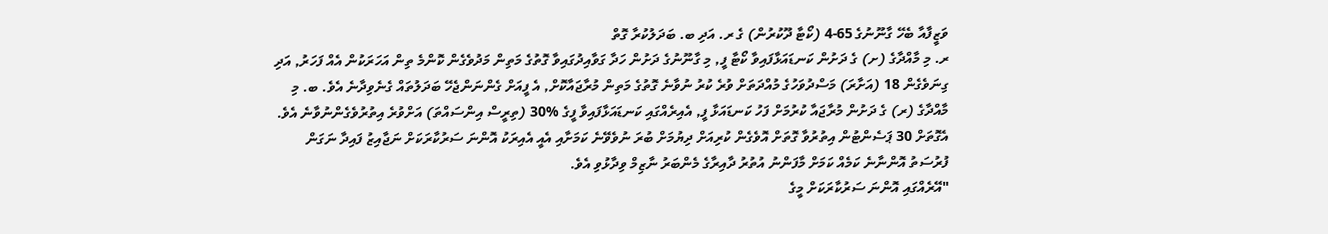ވަޒީފާއާ ބެހޭ ގާނޫނުގެ 65-4 (ކޯޓާ ދޫކުރުން) ގެ ރ. އަދި ބ. ބަދަލުކުރާ ގޮތް
ރ. މި މާއްދާގެ (ށ) ގެ ދަށުން ކަނޑައަޅާފައިވާ ކޯޓާ ފީ, މި ގާނޫނުގެ ދަށުން ހަދާ ގަވާއިދުގައިވާ ގޮތުގެ މަތިން މަދުވެގެން ކޮންމެ ތިން އަހަރަކުން އެއް ފަހަރު, އަދި ގިނަވެގެން 18 (އަށާރަ) މަސްދުވަހުގެ މުއްދަތަށް ވުރެ ކުރު ނުވާނެ ގޮތުގެ މަތިން މުރާޖައާކޮށް, އެ ފީއަށް ގެންނަންޖެހޭ ބަދަލުތައް ގެނެވިދާނެ އެވެ. ބ. މި މާއްދާގެ (ރ) ގެ ދަށުން މުރާޖައާ ކުރުމަށް ފަހު ކަނޑައަޅާ ފީ, އެއިރެއްގައި ކަނޑައަޅާފައިވާ ފީގެ %30 (ތިރީސް އިންސައްތަ) އަށްވުރެ އިތުރުވެގެންނުވާނެ އެވެ.
އެގޮތަށް 30 ޕަސެންޓުން އިތުރުވާ ގޮތަށް އޮވެގެން ކުރިއަށް ދިޔުމަށް ބުރަ ނުވެވޭނެ ކަމަށާއި އެއީ އެއިރަކު އޮންނަ ސަރުކާރަކަށް ނަޖާއިޒު ފައިދާ ނަގަން ފުރުސަތު އޮންނާނެ ކަމެއް ކަމަށް މާފަންނު އުތުރު ދާއިރާގެ މެންބަރު ނާޒިމް ވިދާޅުވި އެވެ.
"އޭރެއްގައި އޮންނަ ސަރުކާރަކަށް މީގެ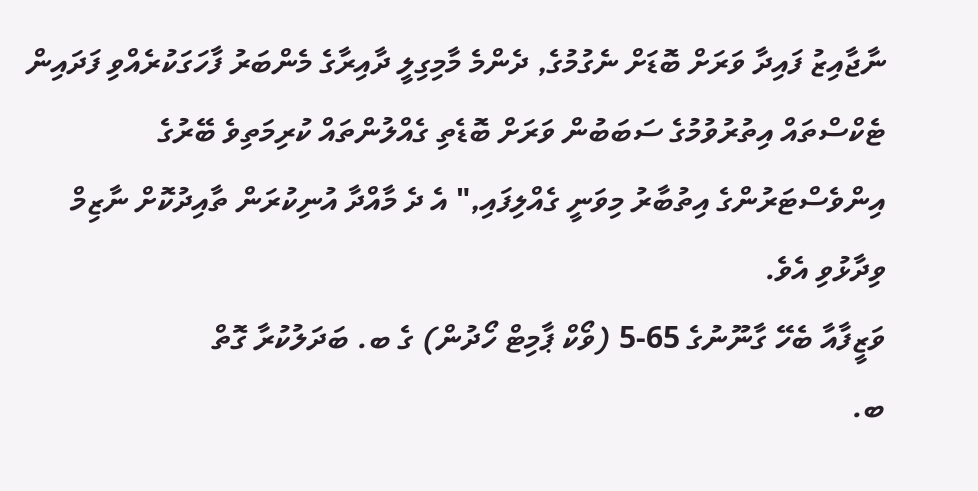ނާޖާއިޒު ފައިދާ ވަރަށް ބޮޑަށް ނެގުމުގެ, ދެންމެ މާމިގިލީ ދާއިރާގެ މެންބަރު ފާހަގަކުރެއްވި ފަދައިން ޓެކްސްތައް އިތުރުވުމުގެ ސަބަބުން ވަރަށް ބޮޑެތި ގެއްލުންތައް ކުރިމަތިވެ ބޭރުގެ އިންވެސްޓަރުންގެ އިތުބާރު މިވަނީ ގެއްލިފައި," އެ ދެ މާއްދާ އުނިކުރަން ތާއިދުކޮށް ނާޒިމް ވިދާޅުވި އެވެ.
ވަޒީފާއާ ބެހޭ ގާނޫނުގެ 65-5 (ވޯކް ޕާމިޓް ހޯދުން) ގެ ބ. ބަދަލުކުރާ ގޮތް
ބ.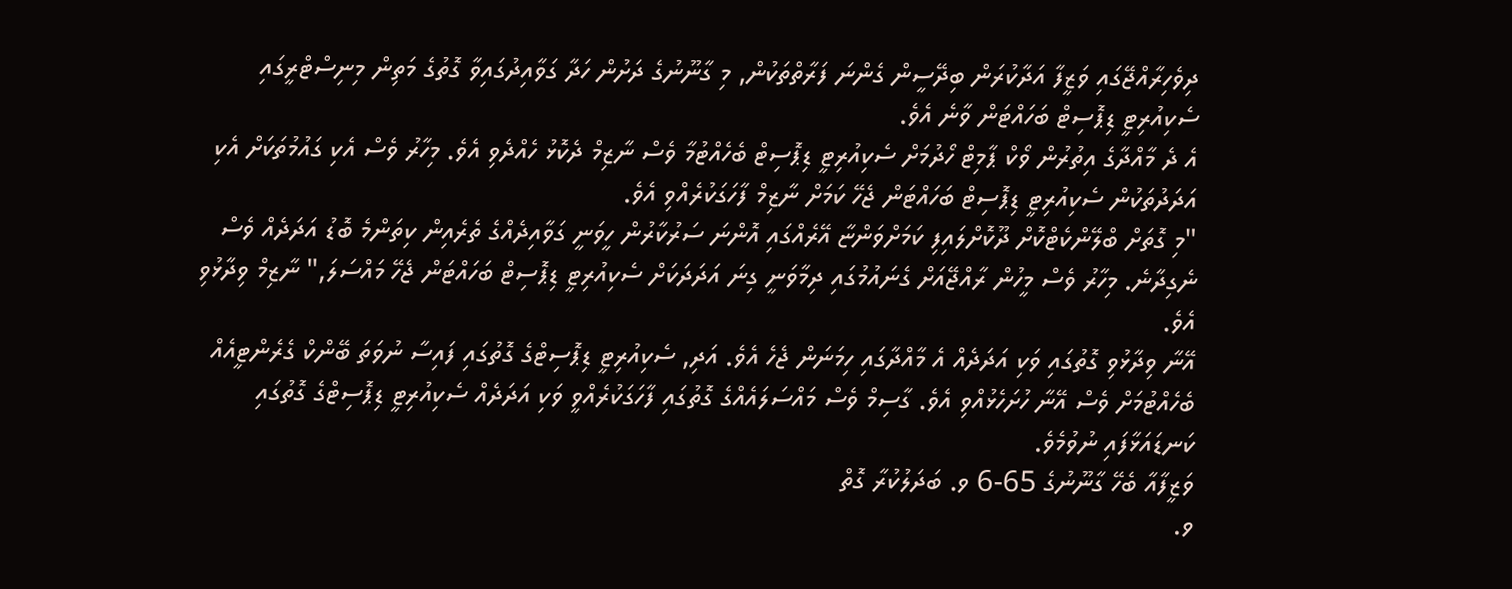ދިވެހިރާއްޖޭގައި ވަޒީފާ އަދާކުރަން ބިދޭސީން ގެންނަ ފަރާތްތަކުން, މި ގާނޫނުގެ ދަށުން ހަދާ ގަވާއިދުގައިވާ ގޮތުގެ މަތިން މިނިސްޓްރީގައި ސެކިއުރިޓީ ޑިޕޮސިޓް ބަހައްޓަން ވާނެ އެވެ.
އެ ދެ މާއްދާގެ އިތުރުން ވޯކް ޕާމިޓް ހޯދުމަށް ސެކިއުރިޓީ ޑިޕޮސިޓް ބެހެއްޓުމާ ވެސް ނާޒިމް ދެކޮޅު ހެއްދެވި އެވެ. މިހާރު ވެސް އެކި ގައުމުތަކަށް އެކި އަދަދުތަކުން ސެކިއުރިޓީ ޑިޕޮސިޓް ބަހައްޓަން ޖެހޭ ކަމަށް ނާޒިމް ފާހަގަކުރެއްވި އެވެ.
"މި ގޮތަށް ބްލޭންކެޓްކޮށް ދޫކޮށްލައިފި ކަމަށްވަންޏާ އޭރެއްގައި އޮންނަ ސަރުކާރުން ހީވަނީ ގަވާއިދެއްގެ ތެރެއިން ކިތަންމެ ބޮޑު އަދަދެއް ވެސް ނެގިދާނެ. މިހާރު ވެސް މީހުން ރާއްޖޭއަށް ގެނައުމުގައި ދިމާވަނީ ގިނަ އަދަދަކަށް ސެކިއުރިޓީ ޑިޕޮސިޓް ބަހައްޓަން ޖެހޭ މައްސަލަ," ނާޒިމް ވިދާޅުވި އެވެ.
އޭނާ ވިދާޅުވި ގޮތުގައި ވަކި އަދަދެއް އެ މާއްދާގައި ހިމަނަން ޖެހެ އެވެ. އަދި, ސެކިއުރިޓީ ޑިޕޮސިޓްގެ ގޮތުގައި ފައިސާ ނުވަތަ ބޭންކް ގެރެންޓީއެއް ބެހެއްޓުމަށް ވެސް އޭނާ ހުށަހެޅުއްވި އެވެ. ގާސިމް ވެސް މައްސަލައެއްގެ ގޮތުގައި ފާހަގަކުރެއްވީ ވަކި އަދަދެއް ސެކިއުރިޓީ ޑިޕޮސިޓްގެ ގޮތުގައި ކަނޑައަޅާފައި ނުވުމެވެ.
ވަޒީފާއާ ބެހޭ ގާނޫނުގެ 65-6 ވ. ބަދަލުކުރާ ގޮތް
ވ.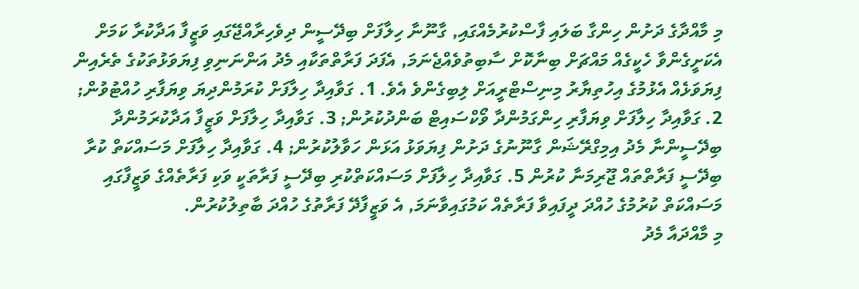މި މާއްދާގެ ދަށުން ހިންގާ ބަލައި ފާސްކުރުމެއްގައި, ގާނޫނާ ހިލާފަށް ބިދޭސީން ދިވެހިރާއްޖޭގައި ވަޒީފާ އަދާކުރާ ކަމަށް އެކަށީގެންވާ ހެކީގެއް މައްޗަށް ބިނާކޮށް ސާބިތުވެއްޖެނަމަ, އެފަދަ ފަރާތްތަކާއި މެދު އަންނަނިވި ފިޔަވަޅުތަކުގެ ތެރެއިން ފިޔަވަޅެއް އެޅުމުގެ އިހުތިޔާރު މިނިސްޓްރީއަށް ލިބިގެންވެ އެވެ. 1. ގަވާއިދާ ހިލާފަށް ކުރަމުންދިޔަ ވިޔަފާރި ހުއްޓުވުން; 2. ގަވާއިދާ ހިލާފަށް ވިޔަފާރި ހިންގަމުންދާ ވޯކްސައިޓް ބަންދުކުރުން; 3. ގަވާއިދާ ހިލާފަށް ވަޒީފާ އަދާކުރަމުންދާ ބިދޭސީންނާ މެދު އިމިގްރޭޝަން ގާނޫނުގެ ދަށުން ފިޔަވަޅު އަޅަން ހަވާލުކުރުން; 4. ގަވާއިދާ ހިލާފަށް މަސައްކަތް ކުރާ ބިދޭސީ ފަރާތްތައް ޖޫރިމަނާ ކުރުން 5. ގަވާއިދާ ހިލާފަށް މަސައްކަތްކުރި ބިދޭސީ ފަރާތަކީ ވަކި ފަރާތެއްގެ ވަޒީފާގައި މަސައްކަތް ކުރުމުގެ ހުއްދަ ދީފައިވާ ފަރާތެއް ކަމުގައިވާނަމަ, އެ ވަޒީފާދޭ ފަރާތުގެ ހުއްދަ ބާތިލުކުރުން.
މި މާއްދައާ މެދު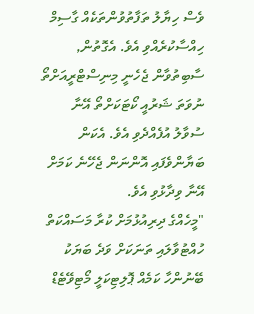ވެސް ހިޔާލު ތަފާތުވުންތަކެއް ގާސިމް ހިއްސާކުރެއްވި އެވެ. އެގޮތުން, ސާބިތުވާން ޖެހެނީ މިނިސްޓްރީއަށްތޯ ނުވަތަ ޝަރުއީ ކޯޓަކަށްތޯ އޭނާ ސުވާލު އުފެއްދެވި އެވެ. އެކަން ބަޔާންވެފައި އޮންނަން ޖެހޭނެ ކަމަށް އޭނާ ވިދާޅުވި އެވެ.
"މީހެއްގެ ދިރިއުޅުމަށް ކުރާ މަސައްކަތް ހުއްޓުވާލައި ތަނަކަށް ވަދެ ބަޔަކު ބޭނުންހާ ކަމެއް ޕޮލިޓިކަލީ މޯޓިވޭޓެޑް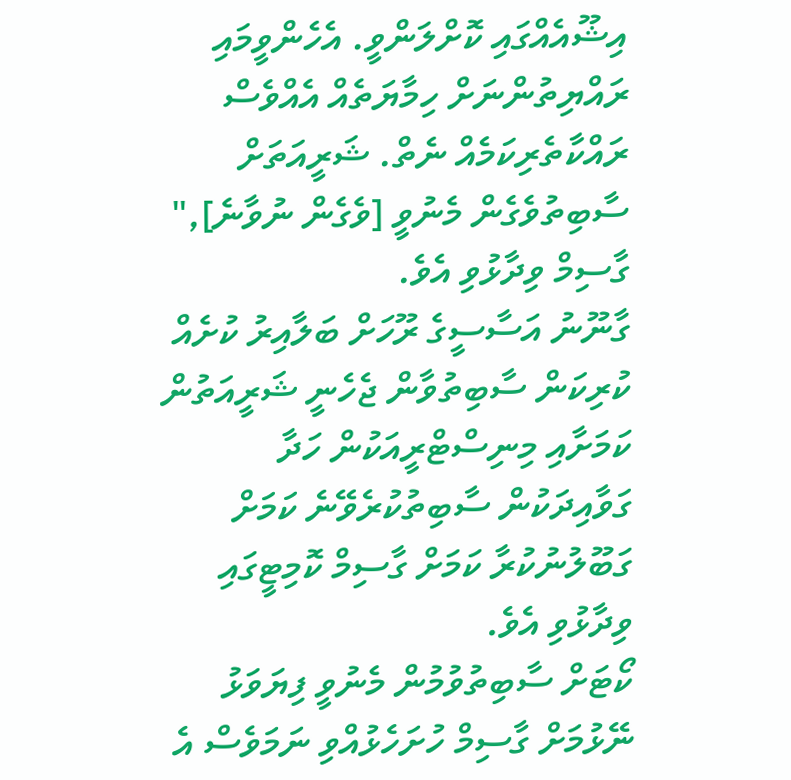އިޝޫއެއްގައި ކޮށްލަންވީ. އެހެންވީމައި ރައްޔިތުންނަށް ހިމާޔަތެއް އެއްވެސް ރައްކާތެރިކަމެއް ނެތް. ޝަރީއަތަށް ސާބިތުވެގެން މެނުވީ [ވެގެން ނުވާނެ]," ގާސިމް ވިދާޅުވި އެވެ.
ގާނޫނު އަސާސީގެ ރޫހަށް ބަލާއިރު ކުށެއް ކުރިކަން ސާބިތުވާން ޖެހެނީ ޝަރީއަތުން ކަމަށާއި މިނިސްޓްރީއަކުން ހަދާ ގަވާއިދަކުން ސާބިތުކުރެވޭނެ ކަމަށް ގަބޫލުނުކުރާ ކަމަށް ގާސިމް ކޮމިޓީގައި ވިދާޅުވި އެވެ.
ކޯޓަށް ސާބިތުވުމުން މެނުވީ ފިޔަވަޅު ނޭޅުމަށް ގާސިމް ހުށަހެޅުއްވި ނަމަވެސް އެ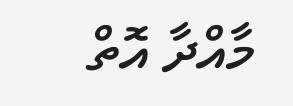މާއްދާ އޮތް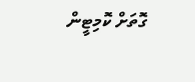ގޮތަށް ކޮމިޓީން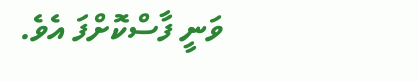ވަނީ ފާސްކޮށްފަ އެވެ.